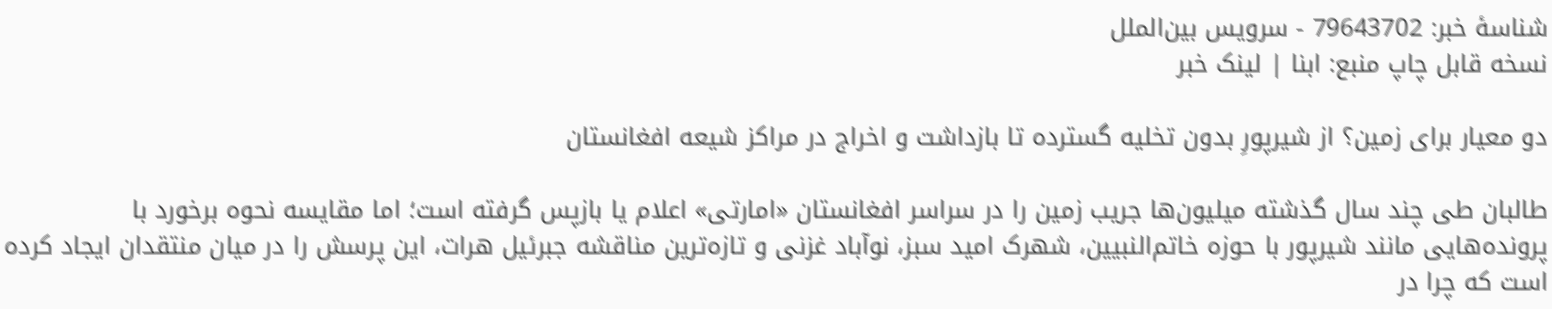شناسهٔ خبر: 79643702 - سرویس بین‌الملل
نسخه قابل چاپ منبع: ابنا | لینک خبر

دو معیار برای زمین؟ از شیرپورِ بدون تخلیه گسترده تا بازداشت و اخراج در مراکز شیعه افغانستان

طالبان طی چند سال گذشته میلیون‌ها جریب زمین را در سراسر افغانستان «امارتی» اعلام یا بازپس گرفته است؛ اما مقایسه نحوه برخورد با پرونده‌هایی مانند شیرپور با حوزه خاتم‌النبیین، شهرک امید سبز، نوآباد غزنی و تازه‌ترین مناقشه جبرئیل هرات، این پرسش را در میان منتقدان ایجاد کرده است که چرا در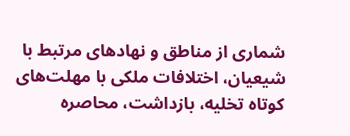شماری از مناطق و نهادهای مرتبط با شیعیان، اختلافات ملکی با مهلت‌های کوتاه تخلیه، بازداشت، محاصره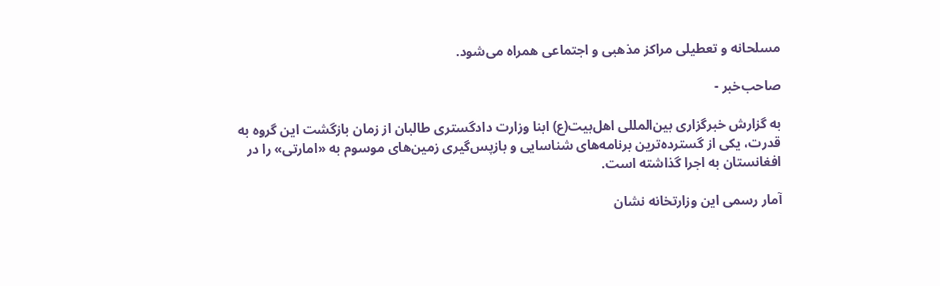مسلحانه و تعطیلی مراکز مذهبی و اجتماعی همراه می‌شود.

صاحب‌خبر -

به گزارش خبرگزاری بین‌المللی اهل‌بیت(ع) ابنا وزارت دادگستری طالبان از زمان بازگشت این گروه به قدرت، یکی از گسترده‌ترین برنامه‌های شناسایی و بازپس‌گیری زمین‌های موسوم به «امارتی» را در افغانستان به اجرا گذاشته است.

آمار رسمی این وزارتخانه نشان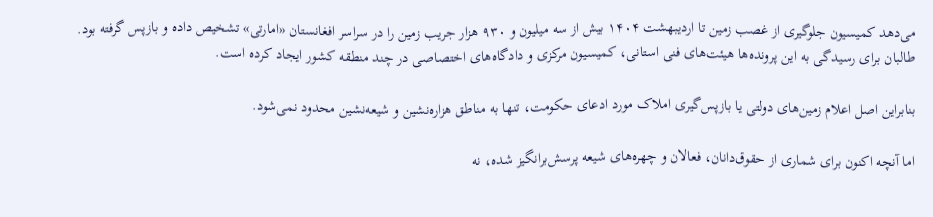می‌دهد کمیسیون جلوگیری از غصب زمین تا اردیبهشت ۱۴۰۴ بیش از سه میلیون و ۹۳۰ هزار جریب زمین را در سراسر افغانستان «امارتی» تشخیص داده و بازپس گرفته بود. طالبان برای رسیدگی به این پرونده‌ها هیئت‌های فنی استانی، کمیسیون مرکزی و دادگاه‌های اختصاصی در چند منطقه کشور ایجاد کرده است.

بنابراین اصل اعلام زمین‌های دولتی یا بازپس‌گیری املاک مورد ادعای حکومت، تنها به مناطق هزاره‌نشین و شیعه‌نشین محدود نمی‌شود.

اما آنچه اکنون برای شماری از حقوق‌دانان، فعالان و چهره‌های شیعه پرسش‌برانگیز شده، نه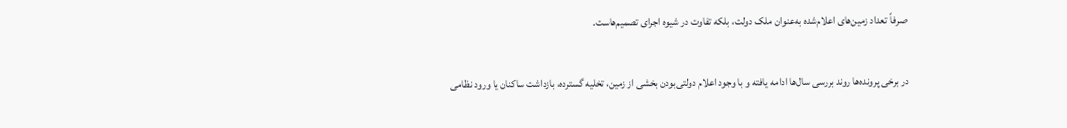صرفاً تعداد زمین‌های اعلام‌شده به‌عنوان ملک دولت، بلکه تفاوت در شیوه اجرای تصمیم‌هاست.

در برخی پرونده‌ها روند بررسی سال‌ها ادامه یافته و با وجود اعلام دولتی‌بودن بخشی از زمین، تخلیه گسترده، بازداشت ساکنان یا ورود نظامی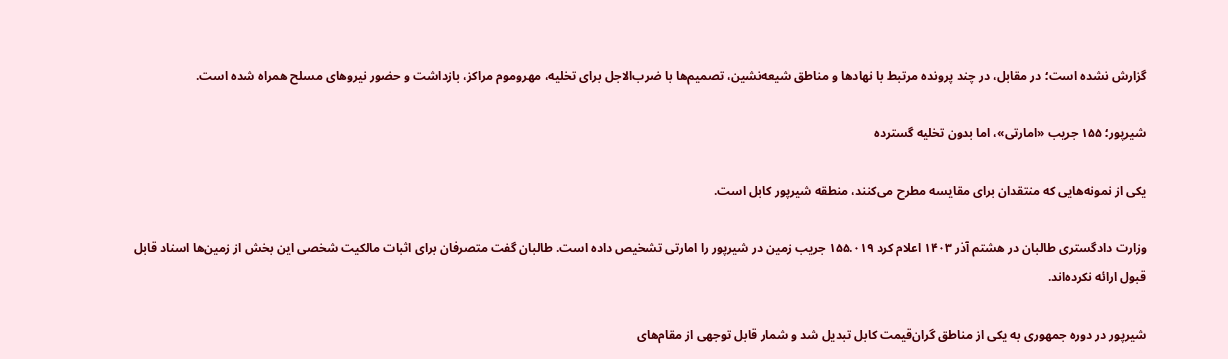گزارش نشده است؛ در مقابل، در چند پرونده مرتبط با نهادها و مناطق شیعه‌نشین، تصمیم‌ها با ضرب‌الاجل برای تخلیه، مهروموم مراکز، بازداشت و حضور نیروهای مسلح همراه شده است.

شیرپور؛ ۱۵۵ جریب «امارتی»، اما بدون تخلیه گسترده

یکی از نمونه‌هایی که منتقدان برای مقایسه مطرح می‌کنند، منطقه شیرپور کابل است.

وزارت دادگستری طالبان در هشتم آذر ۱۴۰۳ اعلام کرد ۱۵۵.۰۱۹ جریب زمین در شیرپور را امارتی تشخیص داده است. طالبان گفت متصرفان برای اثبات مالکیت شخصی این بخش از زمین‌ها اسناد قابل قبول ارائه نکرده‌اند.

شیرپور در دوره جمهوری به یکی از مناطق گران‌قیمت کابل تبدیل شد و شمار قابل توجهی از مقام‌های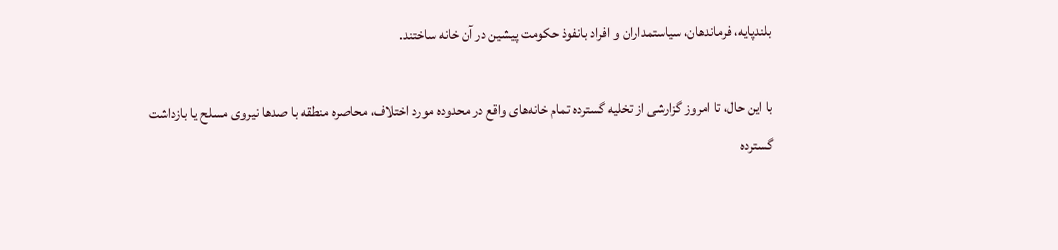بلندپایه، فرماندهان، سیاستمداران و افراد بانفوذ حکومت پیشین در آن خانه ساختند.

با این حال، تا امروز گزارشی از تخلیه گسترده تمام خانه‌های واقع در محدوده مورد اختلاف، محاصره منطقه با صدها نیروی مسلح یا بازداشت گسترده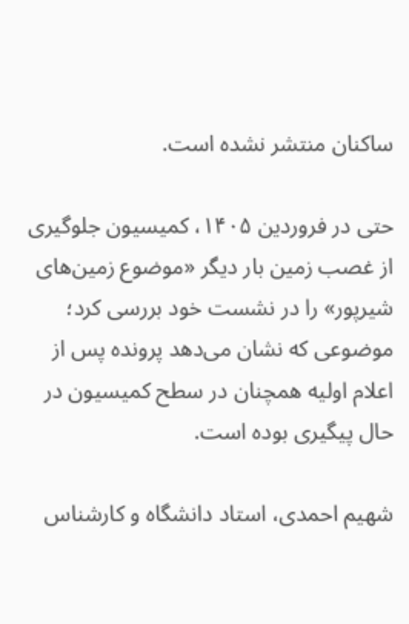ساکنان منتشر نشده است.

حتی در فروردین ۱۴۰۵، کمیسیون جلوگیری از غصب زمین بار دیگر «موضوع زمین‌های شیرپور» را در نشست خود بررسی کرد؛ موضوعی که نشان می‌دهد پرونده پس از اعلام اولیه همچنان در سطح کمیسیون در حال پیگیری بوده است.

شهیم احمدی، استاد دانشگاه و کارشناس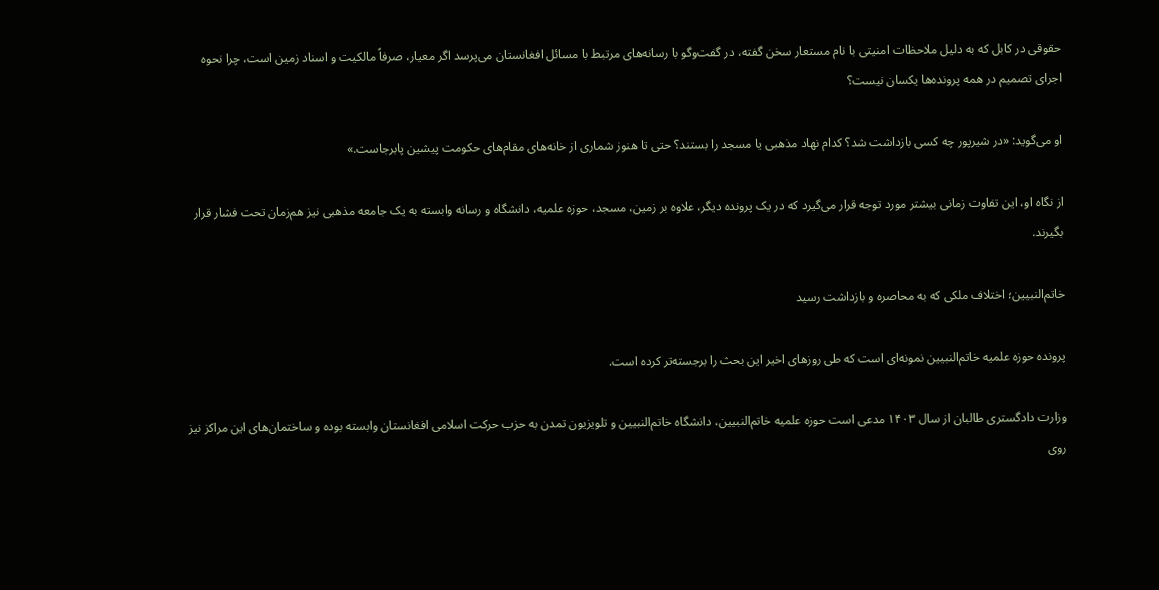حقوقی در کابل که به دلیل ملاحظات امنیتی با نام مستعار سخن گفته، در گفت‌وگو با رسانه‌های مرتبط با مسائل افغانستان می‌پرسد اگر معیار، صرفاً مالکیت و اسناد زمین است، چرا نحوه اجرای تصمیم در همه پرونده‌ها یکسان نیست؟

او می‌گوید: «در شیرپور چه کسی بازداشت شد؟ کدام نهاد مذهبی یا مسجد را بستند؟ حتی تا هنوز شماری از خانه‌های مقام‌های حکومت پیشین پابرجاست.»

از نگاه او، این تفاوت زمانی بیشتر مورد توجه قرار می‌گیرد که در یک پرونده دیگر، علاوه بر زمین، مسجد، حوزه علمیه، دانشگاه و رسانه وابسته به یک جامعه مذهبی نیز هم‌زمان تحت فشار قرار بگیرند.

خاتم‌النبیین؛ اختلاف ملکی که به محاصره و بازداشت رسید

پرونده حوزه علمیه خاتم‌النبیین نمونه‌ای است که طی روزهای اخیر این بحث را برجسته‌تر کرده است.

وزارت دادگستری طالبان از سال ۱۴۰۳ مدعی است حوزه علمیه خاتم‌النبیین، دانشگاه خاتم‌النبیین و تلویزیون تمدن به حزب حرکت اسلامی افغانستان وابسته بوده و ساختمان‌های این مراکز نیز روی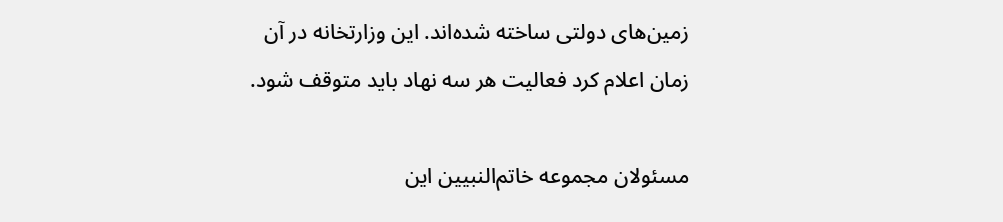زمین‌های دولتی ساخته شده‌اند. این وزارتخانه در آن زمان اعلام کرد فعالیت هر سه نهاد باید متوقف شود.

مسئولان مجموعه خاتم‌النبیین این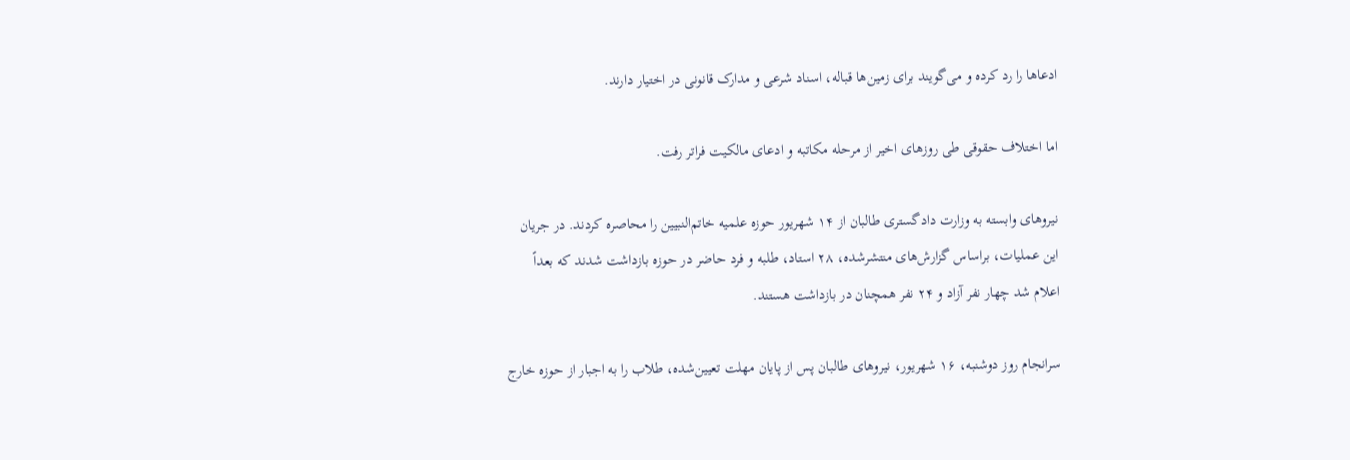ادعاها را رد کرده و می‌گویند برای زمین‌ها قباله، اسناد شرعی و مدارک قانونی در اختیار دارند.

اما اختلاف حقوقی طی روزهای اخیر از مرحله مکاتبه و ادعای مالکیت فراتر رفت.

نیروهای وابسته به وزارت دادگستری طالبان از ۱۴ شهریور حوزه علمیه خاتم‌النبیین را محاصره کردند. در جریان این عملیات، براساس گزارش‌های منتشرشده، ۲۸ استاد، طلبه و فرد حاضر در حوزه بازداشت شدند که بعداً اعلام شد چهار نفر آزاد و ۲۴ نفر همچنان در بازداشت هستند.

سرانجام روز دوشنبه، ۱۶ شهریور، نیروهای طالبان پس از پایان مهلت تعیین‌شده، طلاب را به اجبار از حوزه خارج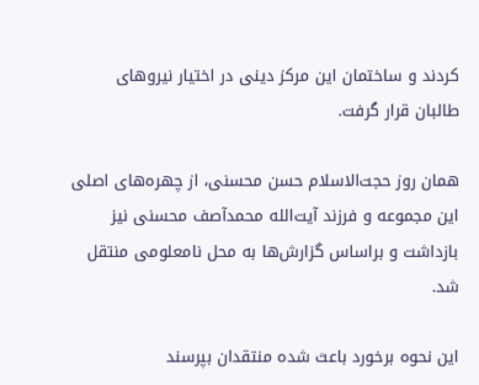کردند و ساختمان این مرکز دینی در اختیار نیروهای طالبان قرار گرفت.

همان روز حجت‌الاسلام حسن محسنی، از چهره‌های اصلی این مجموعه و فرزند آیت‌الله محمدآصف محسنی نیز بازداشت و براساس گزارش‌ها به محل نامعلومی منتقل شد.

این نحوه برخورد باعث شده منتقدان بپرسند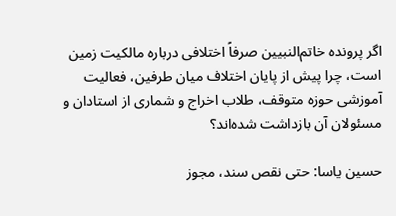اگر پرونده خاتم‌النبیین صرفاً اختلافی درباره مالکیت زمین است، چرا پیش از پایان اختلاف میان طرفین، فعالیت آموزشی حوزه متوقف، طلاب اخراج و شماری از استادان و مسئولان آن بازداشت شده‌اند؟

حسین یاسا: حتی نقص سند، مجوز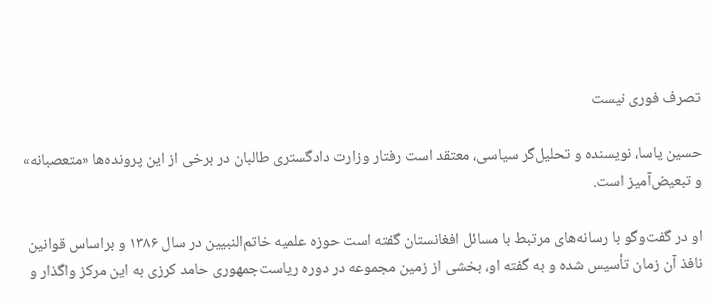تصرف فوری نیست

حسین یاسا، نویسنده و تحلیل‌گر سیاسی، معتقد است رفتار وزارت دادگستری طالبان در برخی از این پرونده‌ها «متعصبانه» و تبعیض‌آمیز است.

او در گفت‌وگو با رسانه‌های مرتبط با مسائل افغانستان گفته است حوزه علمیه خاتم‌النبیین در سال ۱۳۸۶ و براساس قوانین نافذ آن زمان تأسیس شده و به گفته او، بخشی از زمین مجموعه در دوره ریاست‌جمهوری حامد کرزی به این مرکز واگذار و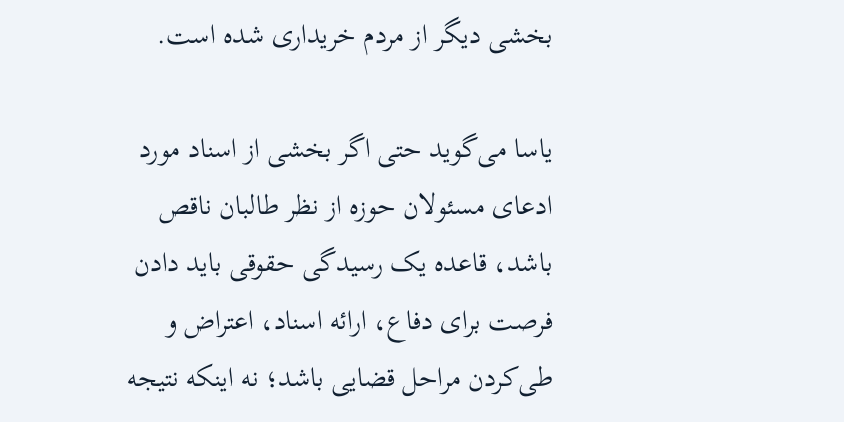بخشی دیگر از مردم خریداری شده است.

یاسا می‌گوید حتی اگر بخشی از اسناد مورد ادعای مسئولان حوزه از نظر طالبان ناقص باشد، قاعده یک رسیدگی حقوقی باید دادن فرصت برای دفاع، ارائه اسناد، اعتراض و طی‌کردن مراحل قضایی باشد؛ نه اینکه نتیجه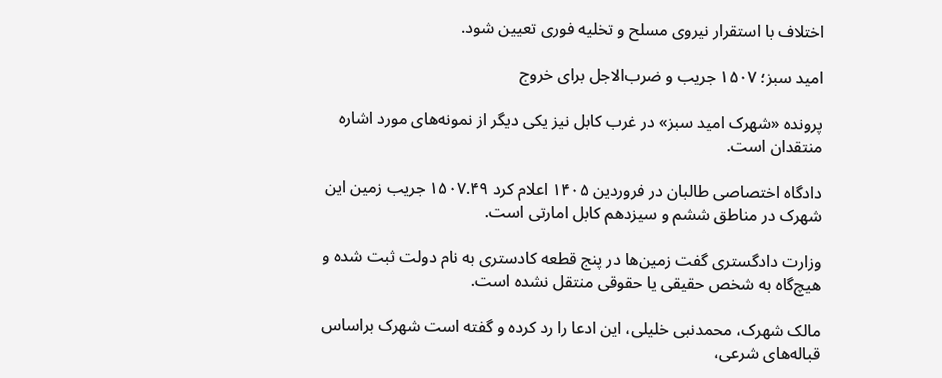اختلاف با استقرار نیروی مسلح و تخلیه فوری تعیین شود.

امید سبز؛ ۱۵۰۷ جریب و ضرب‌الاجل برای خروج

پرونده «شهرک امید سبز» در غرب کابل نیز یکی دیگر از نمونه‌های مورد اشاره منتقدان است.

دادگاه اختصاصی طالبان در فروردین ۱۴۰۵ اعلام کرد ۱۵۰۷.۴۹ جریب زمین این شهرک در مناطق ششم و سیزدهم کابل امارتی است.

وزارت دادگستری گفت زمین‌ها در پنج قطعه کادستری به نام دولت ثبت شده و هیچ‌گاه به شخص حقیقی یا حقوقی منتقل نشده است.

مالک شهرک، محمدنبی خلیلی، این ادعا را رد کرده و گفته است شهرک براساس قباله‌های شرعی،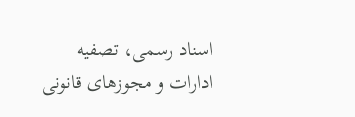اسناد رسمی، تصفیه ادارات و مجوزهای قانونی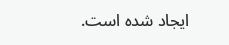ایجاد شده است.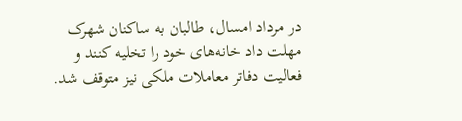در مرداد امسال، طالبان به ساکنان شهرک مهلت داد خانه‌های خود را تخلیه کنند و فعالیت دفاتر معاملات ملکی نیز متوقف شد.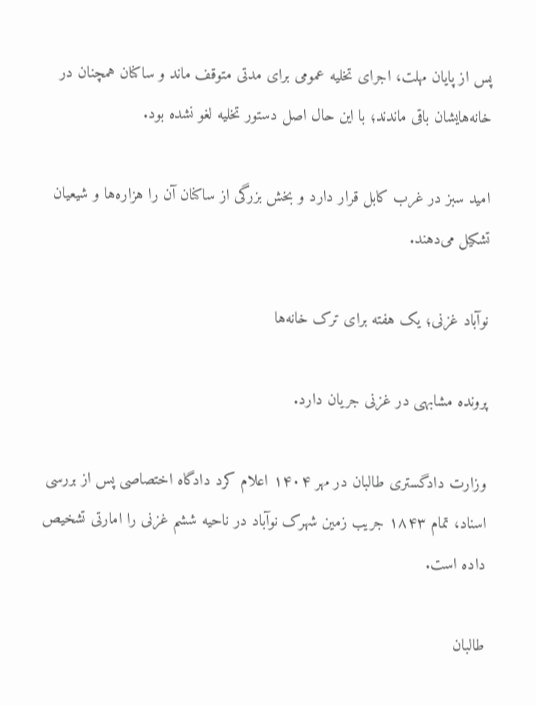پس از پایان مهلت، اجرای تخلیه عمومی برای مدتی متوقف ماند و ساکنان همچنان در خانه‌هایشان باقی ماندند؛ با این حال اصل دستور تخلیه لغو نشده بود.

امید سبز در غرب کابل قرار دارد و بخش بزرگی از ساکنان آن را هزاره‌ها و شیعیان تشکیل می‌دهند.

نوآباد غزنی؛ یک هفته برای ترک خانه‌ها

پرونده مشابهی در غزنی جریان دارد.

وزارت دادگستری طالبان در مهر ۱۴۰۴ اعلام کرد دادگاه اختصاصی پس از بررسی اسناد، تمام ۱۸۴۳ جریب زمین شهرک نوآباد در ناحیه ششم غزنی را امارتی تشخیص داده است.

طالبان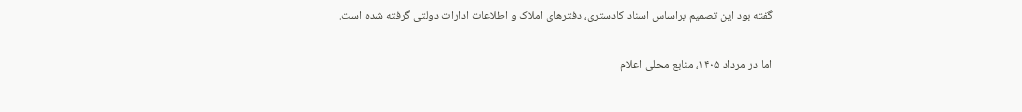گفته بود این تصمیم براساس اسناد کادستری، دفترهای املاک و اطلاعات ادارات دولتی گرفته شده است.

اما در مرداد ۱۴۰۵، منابع محلی اعلام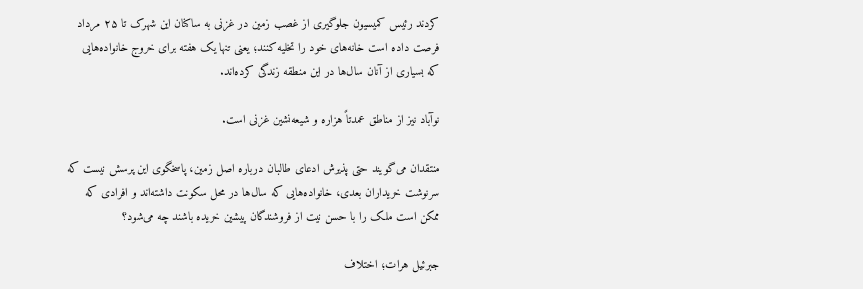کردند رئیس کمیسیون جلوگیری از غصب زمین در غزنی به ساکنان این شهرک تا ۲۵ مرداد فرصت داده است خانه‌های خود را تخلیه کنند؛ یعنی تنها یک هفته برای خروج خانواده‌هایی که بسیاری از آنان سال‌ها در این منطقه زندگی کرده‌اند.

نوآباد نیز از مناطق عمدتاً هزاره و شیعه‌نشین غزنی است.

منتقدان می‌گویند حتی پذیرش ادعای طالبان درباره اصل زمین، پاسخگوی این پرسش نیست که سرنوشت خریداران بعدی، خانواده‌هایی که سال‌ها در محل سکونت داشته‌اند و افرادی که ممکن است ملک را با حسن نیت از فروشندگان پیشین خریده باشند چه می‌شود؟

جبرئیل هرات؛ اختلاف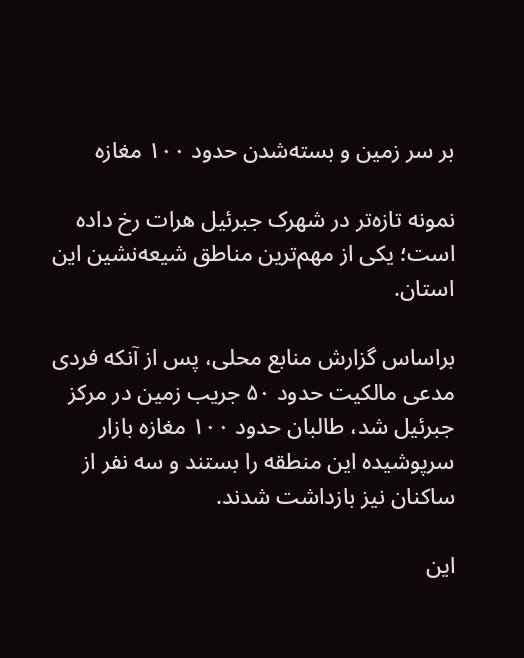بر سر زمین و بسته‌شدن حدود ۱۰۰ مغازه

نمونه تازه‌تر در شهرک جبرئیل هرات رخ داده است؛ یکی از مهم‌ترین مناطق شیعه‌نشین این استان.

براساس گزارش منابع محلی، پس از آنکه فردی مدعی مالکیت حدود ۵۰ جریب زمین در مرکز جبرئیل شد، طالبان حدود ۱۰۰ مغازه بازار سرپوشیده این منطقه را بستند و سه نفر از ساکنان نیز بازداشت شدند.

این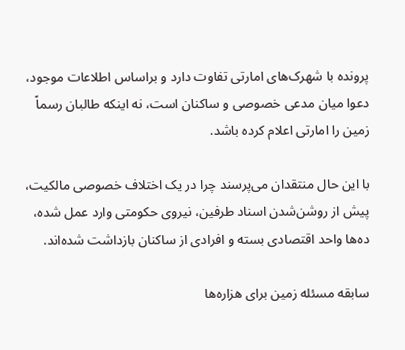پرونده با شهرک‌های امارتی تفاوت دارد و براساس اطلاعات موجود، دعوا میان مدعی خصوصی و ساکنان است، نه اینکه طالبان رسماً زمین را امارتی اعلام کرده باشد.

با این حال منتقدان می‌پرسند چرا در یک اختلاف خصوصی مالکیت، پیش از روشن‌شدن اسناد طرفین، نیروی حکومتی وارد عمل شده، ده‌ها واحد اقتصادی بسته و افرادی از ساکنان بازداشت شده‌اند.

سابقه مسئله زمین برای هزاره‌ها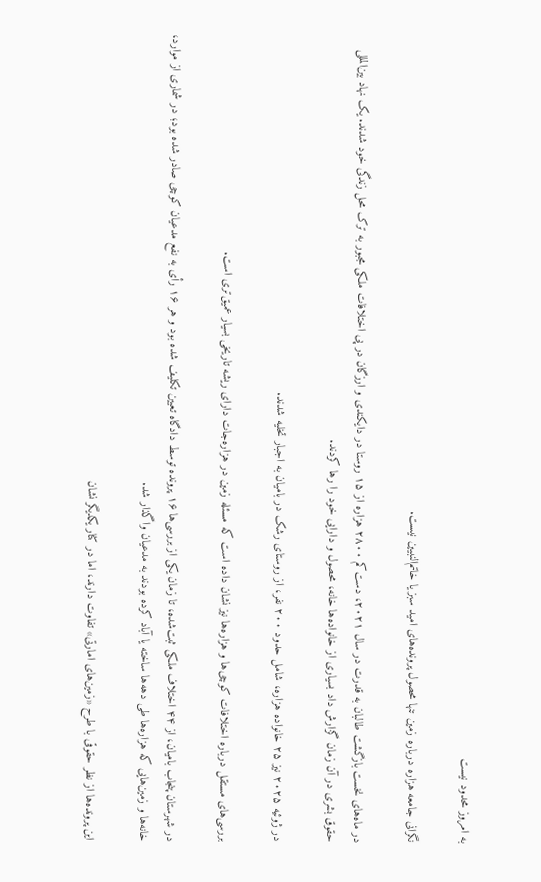به امروز محدود نیست

نگرانی جامعه هزاره درباره زمین تنها محصول پرونده‌های امید سبز یا خاتم‌النبیین نیست.

در ماه‌های نخست بازگشت طالبان به قدرت در سال ۲۰۲۱، دست‌کم ۲۸۰۰ هزاره از ۱۵ روستا در دایکندی و ارزگان در پی اختلافات ملکی مجبور به ترک محل زندگی خود شدند. یک نهاد بین‌المللی حقوق بشری در آن زمان گزارش داد بسیاری از خانواده‌ها خانه، محصول و دارایی خود را رها کردند.

در ژوئیه ۲۰۲۵ نیز ۲۵ خانواده هزاره، شامل حدود ۲۰۰ نفر، از روستای رشک در بامیان به اجبار تخلیه شدند.

بررسی‌های مستقل درباره اختلافات کوچی‌ها و هزاره‌ها نیز نشان داده است که مسئله زمین در هزاره‌جات دارای ریشه تاریخی بسیار عمیق‌تری است.

در شهرستان پنجاب بامیان، از ۴۴ اختلاف ملکی ثبت‌شده، تا زمان یکی از بررسی‌ها ۱۶ پرونده توسط دادگاه تعیین تکلیف شده بود و هر ۱۶ رأی به نفع مدعیان کوچی صادر شده بود؛ در شماری از موارد، خانه‌ها و زمین‌هایی که هزاره‌ها طی دهه‌ها ساخته یا آباد کرده بودند به مدعیان واگذار شد.

این پرونده‌ها از نظر حقوقی با طرح «زمین‌های امارتی» تفاوت دارند، اما در کنار یکدیگر نشان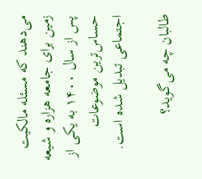می‌دهند که مسئله مالکیت زمین برای جامعه هزاره و شیعه پس از سال ۱۴۰۰ به یکی از حساس‌ترین موضوعات اجتماعی تبدیل شده است.

طالبان چه می‌گوید؟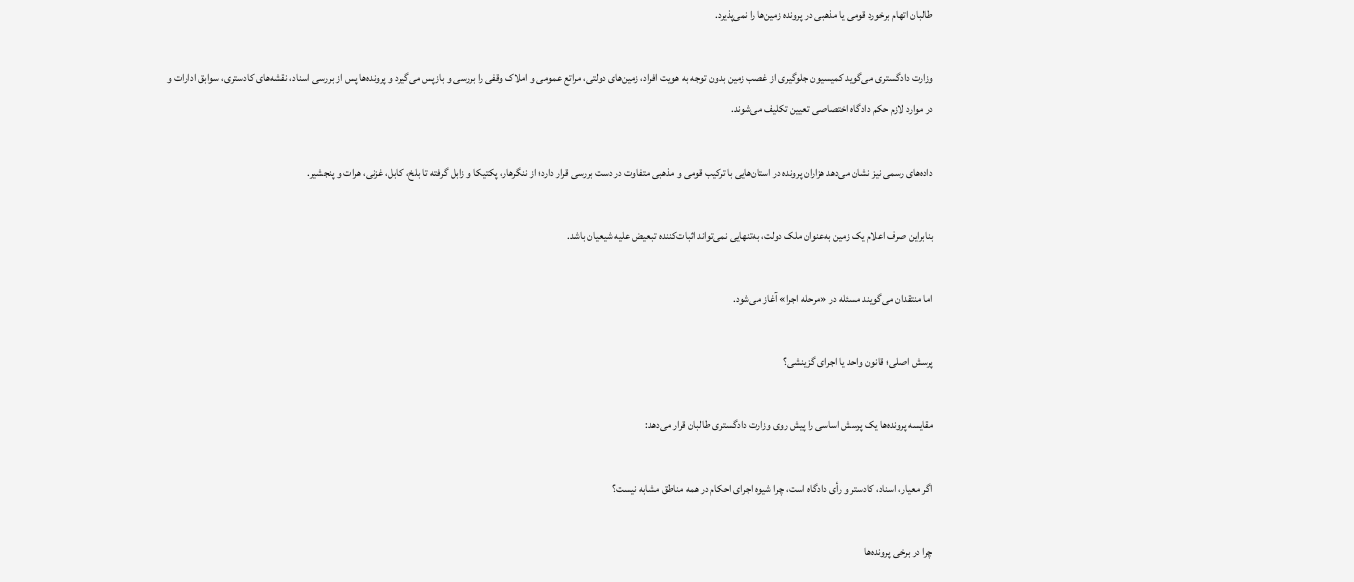طالبان اتهام برخورد قومی یا مذهبی در پرونده زمین‌ها را نمی‌پذیرد.

وزارت دادگستری می‌گوید کمیسیون جلوگیری از غصب زمین بدون توجه به هویت افراد، زمین‌های دولتی، مراتع عمومی و املاک وقفی را بررسی و بازپس می‌گیرد و پرونده‌ها پس از بررسی اسناد، نقشه‌های کادستری، سوابق ادارات و در موارد لازم حکم دادگاه اختصاصی تعیین تکلیف می‌شوند.

داده‌های رسمی نیز نشان می‌دهد هزاران پرونده در استان‌هایی با ترکیب قومی و مذهبی متفاوت در دست بررسی قرار دارد؛ از ننگرهار، پکتیکا و زابل گرفته تا بلخ، کابل، غزنی، هرات و پنجشیر.

بنابراین صرف اعلام یک زمین به‌عنوان ملک دولت، به‌تنهایی نمی‌تواند اثبات‌کننده تبعیض علیه شیعیان باشد.

اما منتقدان می‌گویند مسئله در «مرحله اجرا» آغاز می‌شود.

پرسش اصلی؛ قانون واحد یا اجرای گزینشی؟

مقایسه پرونده‌ها یک پرسش اساسی را پیش روی وزارت دادگستری طالبان قرار می‌دهد:

اگر معیار، اسناد، کادستر و رأی دادگاه است، چرا شیوه اجرای احکام در همه مناطق مشابه نیست؟

چرا در برخی پرونده‌ها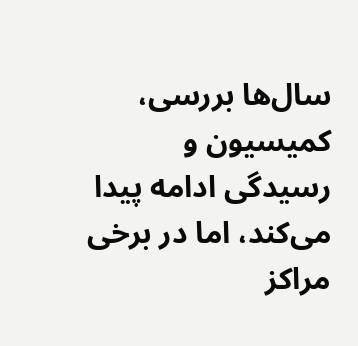سال‌ها بررسی، کمیسیون و رسیدگی ادامه پیدا می‌کند، اما در برخی مراکز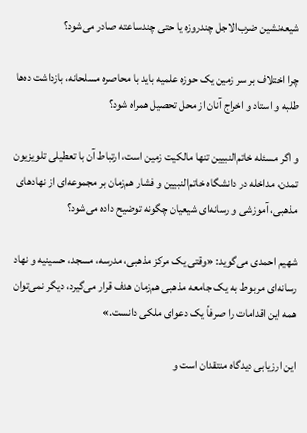شیعه‌نشین ضرب‌الاجل چندروزه یا حتی چندساعته صادر می‌شود؟

چرا اختلاف بر سر زمین یک حوزه علمیه باید با محاصره مسلحانه، بازداشت ده‌ها طلبه و استاد و اخراج آنان از محل تحصیل همراه شود؟

و اگر مسئله خاتم‌النبیین تنها مالکیت زمین است، ارتباط آن با تعطیلی تلویزیون تمدن، مداخله در دانشگاه خاتم‌النبیین و فشار هم‌زمان بر مجموعه‌ای از نهادهای مذهبی، آموزشی و رسانه‌ای شیعیان چگونه توضیح داده می‌شود؟

شهیم احمدی می‌گوید: «وقتی یک مرکز مذهبی، مدرسه، مسجد، حسینیه و نهاد رسانه‌ای مربوط به یک جامعه مذهبی هم‌زمان هدف قرار می‌گیرد، دیگر نمی‌توان همه این اقدامات را صرفاً یک دعوای ملکی دانست.»

این ارزیابی دیدگاه منتقدان است و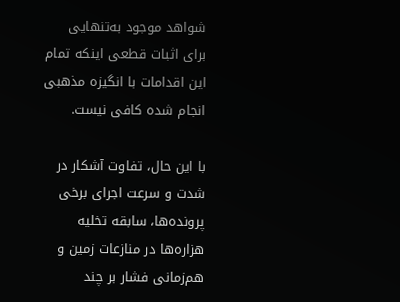شواهد موجود به‌تنهایی برای اثبات قطعی اینکه تمام این اقدامات با انگیزه مذهبی انجام شده کافی نیست.

با این حال، تفاوت آشکار در شدت و سرعت اجرای برخی پرونده‌ها، سابقه تخلیه هزاره‌ها در منازعات زمین و هم‌زمانی فشار بر چند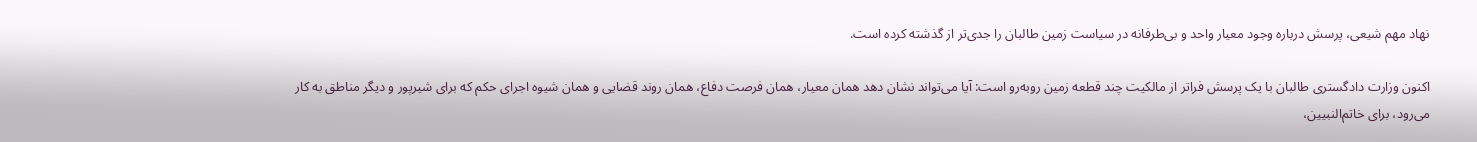نهاد مهم شیعی، پرسش درباره وجود معیار واحد و بی‌طرفانه در سیاست زمین طالبان را جدی‌تر از گذشته کرده است.

اکنون وزارت دادگستری طالبان با یک پرسش فراتر از مالکیت چند قطعه زمین روبه‌رو است: آیا می‌تواند نشان دهد همان معیار، همان فرصت دفاع، همان روند قضایی و همان شیوه اجرای حکم که برای شیرپور و دیگر مناطق به کار می‌رود، برای خاتم‌النبیین،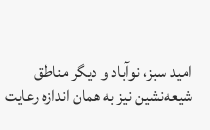امید سبز، نوآباد و دیگر مناطق شیعه‌نشین نیز به همان اندازه رعایت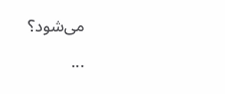می‌شود؟

...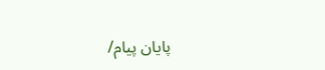پایان پیام/